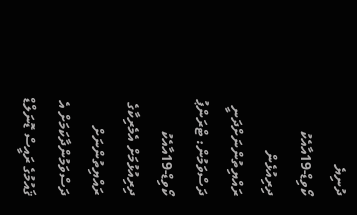ދުނިޔެ
ކޯވިޑް-19އާއެކު ދިރިއުޅެން ރައްޔިތުންނަށްދަނީ ދަސްވަމުން: ޓްރަންޕު
ކޯވިޑް-19އާއެކު ދިރިއުޅުމަށް އެމެރިކާގެ ރައްޔިތުންނަށް ދަސްވަމުންދާކަމަށް އެ ޤައުމުގެ ރައީސް ޑޮނަލްޑް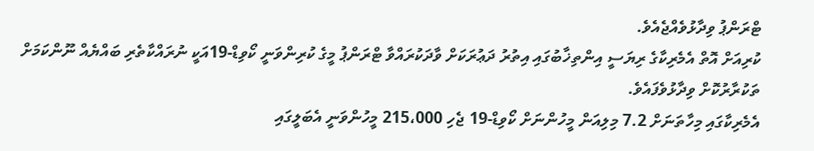ޓްރަންޕު ވިދާޅުވެއްޖެއެވެ.
ކުރިއަށް އޮތް އެމެރިކާގެ ރިޔަސީ އިންތިޚާބުގައި އިތުރު ދަޢުރަކަށް ވާދަކުރައްވާ ޓްރަންޕު މީގެ ކުރިންވަނީ ކޯވިޑް-19އަކީ ނުރައްކާތެރި ބައްޔެއް ނޫންކަމަށް ތަކުރާރުކޮށް ވިދާޅުވެފައެވެ.
އެމެރިކާގައި މިހާތަނަށް 7.2 މިލިއަން މީހުންނަށް ކޯވިޑް-19 ޖެހި 215،000 މީހުންވަނީ އެބަލީގައި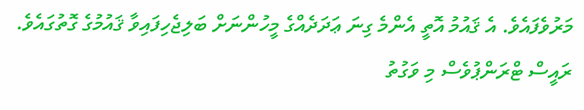މަރުވެފައެވެ. އެ ޤައުމު އޮތީ އެންމެ ގިނަ ޢަދަދެއްގެ މީހުންނަށް ބަލިޖެހިފައިވާ ޤައުމުގެ ގޮތުގައެވެ. ރައީސް ޓްރަންޕުވެސް މި ވަގުތު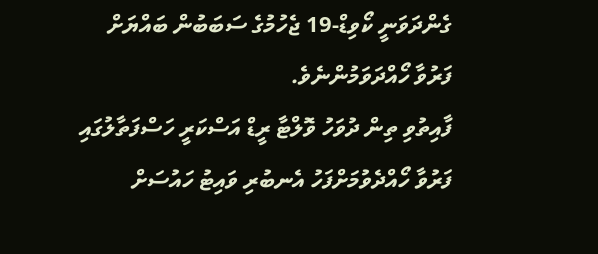ގެންދަވަނީ ކޯވިޑް-19 ޖެހުމުގެ ސަބަބުން ބައްޔަށް ފަރުވާ ހޯއްދަވަމުންނެވެ.
ފާއިތުވި ތިން ދުވަހު ވޮލްޓާ ރީޑް އަސްކަރީ ހަސްފަތާލުގައި ފަރުވާ ހޯއްދެވުމަށްފަހު އެނބުރި ވައިޓު ހައުސަށް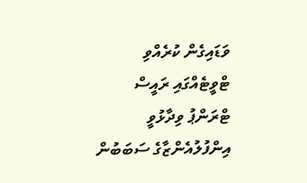ވަޑައިގެން ކުރެއްވި ޓްވީޓެއްގައި ރައީސް ޓްރަންޕު ވިދާޅުވީ އިންފުލުއެންޒާގެ ސަބަބުން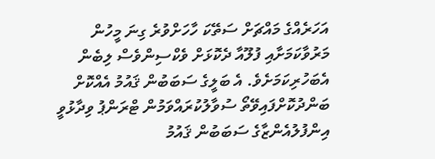އަހަރެއްގެ މައްޗަށް ސަތޭކަ ހާހަށްވުރެ ގިނަ މީހުން މަރުވާކަމަށާއި ފުލޫއާ ދެކޮޅަށް ވެކްސިންވެސް ލިބެން އެބަހުރިކަމަށެވެ. އެ ބަލީގެ ސަބަބުން ޤައުމު އެއްކޮށް ބަންދުކޮށްފައިވޭތޯ ސުވާލުކުރައްވަމުން ޓްރަންޕު ވިދާޅުވީ އިންފުލުއެންޒާގެ ސަބަބުން ޤައުމު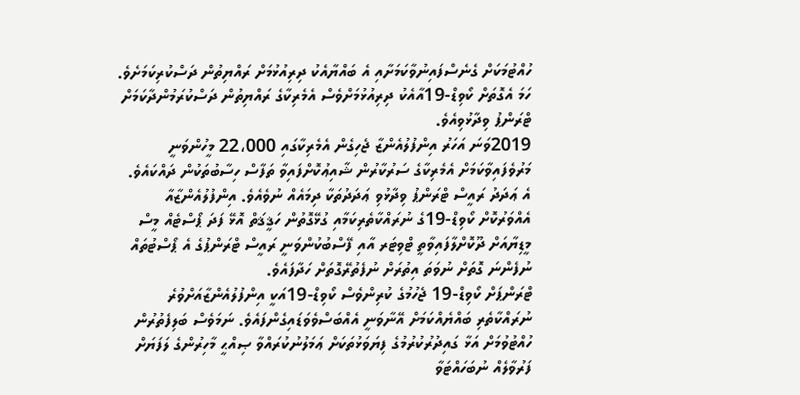ހުއްޓުމަކަށް ގެނެސްފައިނުވާކަމަށާއި އެ ބައްޔާއެކު ދިރިއުޅުމަށް ރައްޔިތުން ދަސްކުރިކަމަށެވެ. ހަމަ އެގޮތަށް ކޯވިޑް-19އާއެކު ދިރިއުޅުމަށްވެސް އެމެރިކާގެ ރައްޔިތުން ދަސްކުރަމުންދާކަމަށް ޓްރަންޕު ވިދާޅުވިއެވެ.
2019ވަނަ އަހަރު އިންފުލުއެންޒާ ޖެހިގެން އެމެރިކާގައި 22،000 މީހުންވަނީ މަރުވެފައިވާކަމަށް އެމެރިކާގެ ސަރުކާރުން ޝާއިޢުކޮށްފައިވާ ތަފާސް ހިސާބުތަކުން ދައްކައެވެ. އެ ޢަދަދު ރައީސް ޓްރަންޕު ވިދާޅުވި ޢަދަދުތަކާ ދިމައެއް ނުވެއެވެ. އިންފުލުއެންޒާއާ އެއްވަރުކޮށް ކޯވިޑް-19ގެ ނުރައްކާތެރިކަމާއި ގުޅޭގޮތުން ހަޤީޤަތް އޮޅޭ ފަދަ ޕޯސްޓެއް މީސް މީޑިޔާއަށް ދޫކޮށްލާފައިވާތީ ޓްވިޓަރ އާއި ފޭސްބުކުންވަނީ ރައީސް ޓްރަންޕުގެ އެ ޕޯސްޓުތައް ނުފެންނަ ގޮތަށް ނުވަތަ އިތުރަށް ނުފެތުރޭގޮތަށް ހަދާފައެވެ.
ޓްރަންޕަށް ކޯވިޑް-19 ޖެހުމުގެ ކުރިންވެސް ކޯވިޑް-19އަކީ އިންފުލުއެންޒާއަށްވުރެ ނުރައްކާތެރި ބައްޔެއްކަމަށް އޭނާވަނީ އެއްބަސްވެވަޑައިގެންފައެވެ. ނަމަވެސް ބަލިފެތުރުން ހުއްޓުވުމަށް އަޅާ ގައިދުރުކުރުމުގެ ފިޔަވަޅުތަކަށް ޢަމަލުނުކުރައްވާ ޞިއްޙީ މާހިރުންގެ ލަފަޔަށް ފަރުވާލެއް ނުބަހައްޓަވާ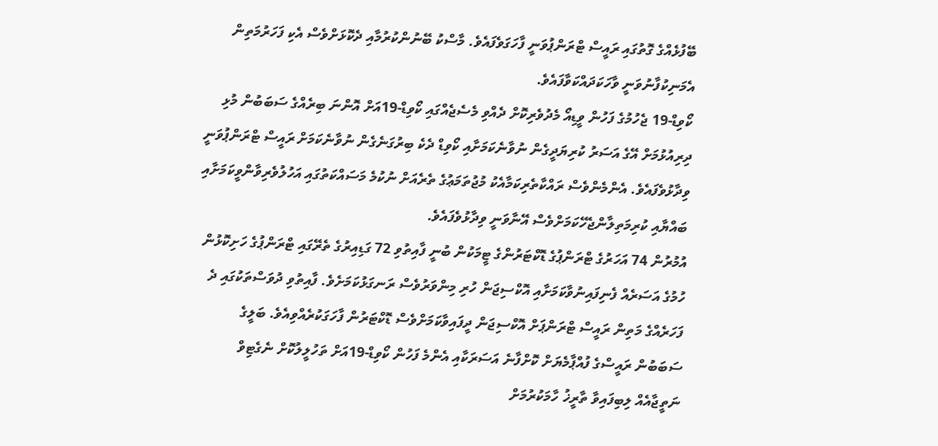ބޭފުޅެއްގެ ގޮތުގައި ރައީސް ޓްރަންޕުވަނީ ފާހަގަވެފައެވެ. މާސްކު ބޭނުންކުރުމާއި ދެކޮޅަށްވެސް އެކި ފަހަރުމަތިން އެމަނިކުފާނުވަނީ ވާހަކަދައްކަވާފައެވެ.
ކޯވިޑް-19 ޖެހުމުގެ ފަހުން ވީޑިއޯ މެދުވެރިކޮށް ދެއްވި މެސެޖެއްގައި ކޯވިޑް-19އަށް އޮންނަ ބިރެއްގެ ސަބަބުން މުޅި ދިރިއުޅުމަށް އޭގެ އަސަރު ކުރިޔަދީގެން ނުވާނެކަމަށާއި ކޯވިޑް ދެކެ ބިރުގަނެގެން ނުވާނެކަމަށް ރައީސް ޓްރަންޕުވަނީ ވިދާޅުވެފައެވެ. އެންމެންވެސް ރައްކާތެރިކަމާއެކު މުޖުތަމަޢުގެ ތެރެއަށް ނުކުމެ މަސައްކަތުގައި އަހުލުވެރިވާންވީކަމަށާއި ބައްޔާއި ކުރިމަތިލާންޖެހޭކަމަށްވެސް އޭނާވަނީ ވިދާޅުވެފައެވެ.
އުމުރުން 74 އަހަރުގެ ޓްރަންޕުގެ ޑޮކްޓަރުންގެ ޓީމަކުން ބުނީ ފާއިތުވި 72 ގަޑިއިރުގެ ތެރޭގައި ޓްރަންޕުގެ ހަށިކޮޅުން ހުމުގެ އަސަރެއް ފެނިފައިނުވާކަމަށާއި އޮކްސިޖަން ހުރި މިންވަރުވެސް ރަނގަޅުކަމަށެވެ. ފާއިތުވި ދުވަސްތަކުގައި ދެ ފަހަރެއްގެ މަތިން ރައީސް ޓްރަންޕަށް އޮކްސިޖަން ދީފައިވާކަމަށްވެސް ޑޮކްޓަރުން ފާހަގަކުރެއްވިއެވެ. ބަލީގެ ސަބަބުން ރައީސްގެ ފުއްޕާމެޔަށް ކޮށްފާނެ އަސަރަކާއި އެންމެ ފަހުން ކޯވިޑް-19އަށް ތަހުލީލުކޮށް ނެގެޓިވް ނަތީޖާއެއް ލިބިފައިވާ ތާރީޚު ހާމަކުރުމަށް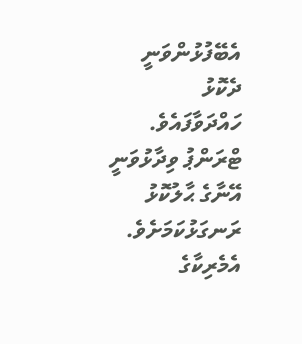އެބޭފުޅުންވަނީ ދެކޮޅު ހައްދަވާފައެވެ. ޓްރަންޕު ވިދާޅުވަނީ އޭނާގެ ޙާލުކޮޅު ރަނގަޅުކަމަށެވެ.
އެމެރިކާގެ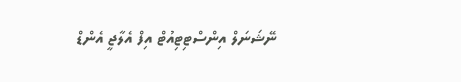ނޭޝަނަލް އިންސްޓިޓިއުޓް އިފް އެލާޖީ އެންޑް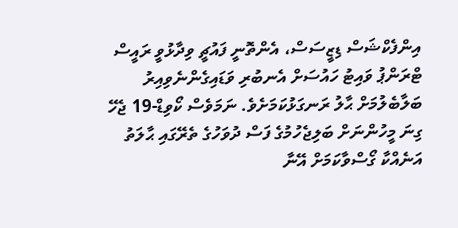އިންފެކްޝަސް ޑިޒީސަސް، އެންތޮނީ ފައުޗީ ވިދާޅުވީ ރައީސް ޓްރަންޕު ވައިޓު ހައުސަށް އެނބުރި ވަޑައިގެންނެވިއިރު ބަލާބެލުމަށް ޙާލު ރަނގަޅުކަމަށެވެ. ނަމަވެސް ކޯވިޑް-19 ޖެހޭ ގިނަ މީހުންނަށް ބަލިޖެހުމުގެ ފަސް ދުވަހުގެ ތެރޭގައި ޙާލަތު އަނެއްކާ ގޯސްވާކަމަށް އޭނާ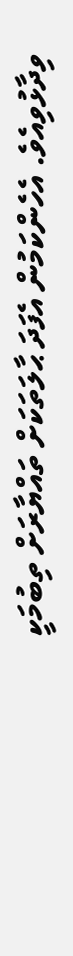ވިދާޅުވިއެވެ. އެހެންކަމުން އެފަދަ ޙާލަތަކަށް ތައްޔާރަށް ތިބުމަކީ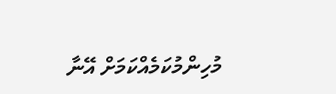މުހިންމުކަމެއްކަމަށް އޭނާ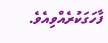ފާހަގަކުރެއްވިއެވެ.